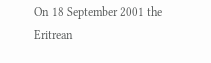On 18 September 2001 the Eritrean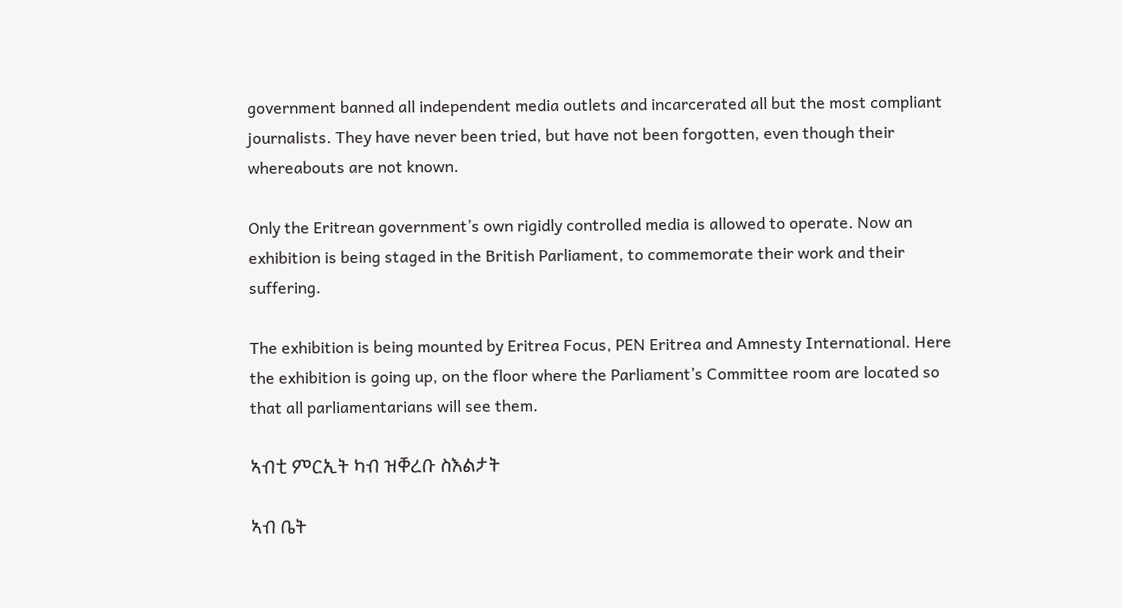government banned all independent media outlets and incarcerated all but the most compliant journalists. They have never been tried, but have not been forgotten, even though their whereabouts are not known.

Only the Eritrean government’s own rigidly controlled media is allowed to operate. Now an exhibition is being staged in the British Parliament, to commemorate their work and their suffering.

The exhibition is being mounted by Eritrea Focus, PEN Eritrea and Amnesty International. Here the exhibition is going up, on the floor where the Parliament’s Committee room are located so that all parliamentarians will see them.

ኣብቲ ምርኢት ካብ ዝቐረቡ ስእልታት

ኣብ ቤት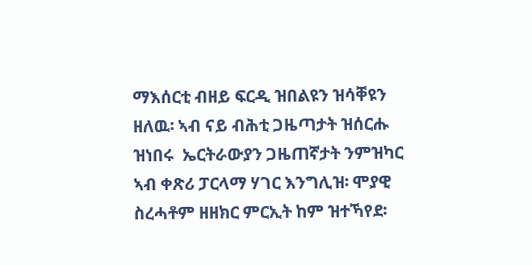ማእሰርቲ ብዘይ ፍርዲ ዝበልዩን ዝሳቐዩን ዘለዉ፡ ኣብ ናይ ብሕቲ ጋዜጣታት ዝሰርሑ ዝነበሩ  ኤርትራውያን ጋዜጠኛታት ንምዝካር ኣብ ቀጽሪ ፓርላማ ሃገር እንግሊዝ፡ ሞያዊ ስረሓቶም ዘዘክር ምርኢት ከም ዝተኻየደ፡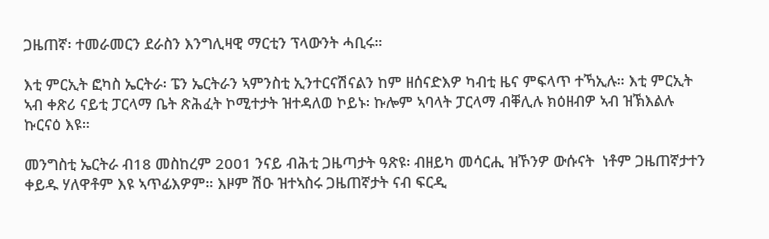ጋዜጠኛ፡ ተመራመርን ደራስን እንግሊዛዊ ማርቲን ፕላውንት ሓቢሩ።

እቲ ምርኢት ፎካስ ኤርትራ፡ ፔን ኤርትራን ኣምንስቲ ኢንተርናሽናልን ከም ዘሰናድእዎ ካብቲ ዜና ምፍላጥ ተኻኢሉ። እቲ ምርኢት ኣብ ቀጽሪ ናይቲ ፓርላማ ቤት ጽሕፈት ኮሚተታት ዝተዳለወ ኮይኑ፡ ኩሎም ኣባላት ፓርላማ ብቐሊሉ ክዕዘብዎ ኣብ ዝኽእልሉ ኩርናዕ እዩ።

መንግስቲ ኤርትራ ብ18 መስከረም 2001 ንናይ ብሕቲ ጋዜጣታት ዓጽዩ፡ ብዘይካ መሳርሒ ዝኾንዎ ውሱናት  ነቶም ጋዜጠኛታተን ቀይዱ ሃለዋቶም እዩ ኣጥፊእዎም። እዞም ሽዑ ዝተኣስሩ ጋዜጠኛታት ናብ ፍርዲ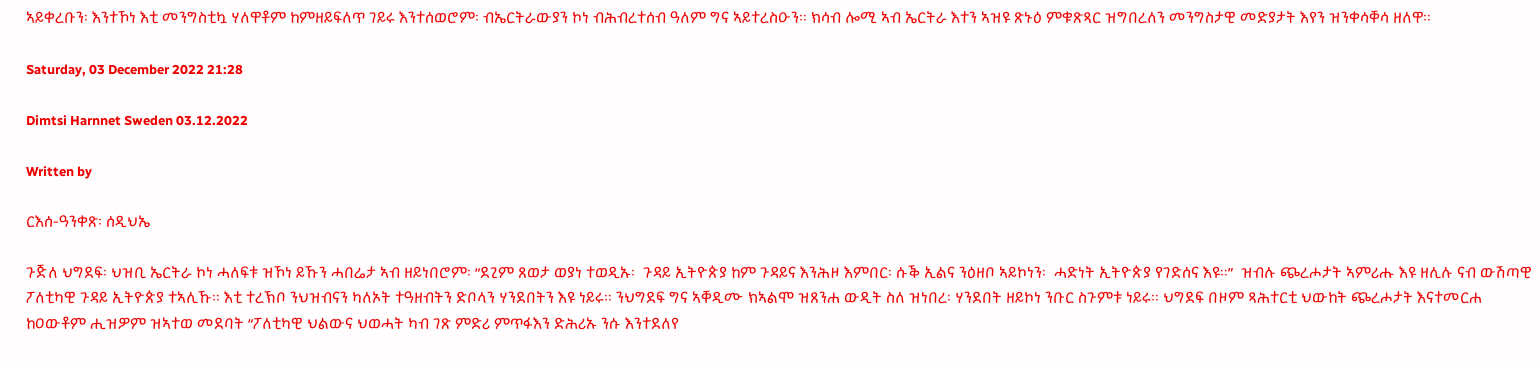ኣይቀረቡን፡ እንተኾነ እቲ መንግስቲኳ ሃለዋቶም ከምዘይፍለጥ ገይሩ እንተሰወሮም፡ ብኤርትራውያን ኮነ ብሕብረተሰብ ዓለም ግና ኣይተረስዑን። ክሳብ ሎሚ ኣብ ኤርትራ እተን ኣዝዩ ጽኑዕ ምቁጽጻር ዝግበረለን መንግስታዊ መድያታት እየን ዝንቀሳቐሳ ዘለዋ።

Saturday, 03 December 2022 21:28

Dimtsi Harnnet Sweden 03.12.2022

Written by

ርእሰ-ዓንቀጽ፡ ሰዲህኤ

ጉጅለ ህግደፍ፡ ህዝቢ ኤርትራ ኮነ ሓለፍቱ ዝኾነ ይኹን ሓበሬታ ኣብ ዘይነበሮም፡ “ደጊም ጸወታ ወያነ ተወዲኡ፡  ጉዳይ ኢትዮጵያ ከም ጉዳይና እንሕዞ እምበር፡ ሱቕ ኢልና ንዕዘቦ ኣይኮነን፡  ሓድነት ኢትዮጵያ የገድሰና እዩ።”  ዝብሉ ጭረሖታት ኣምሪሑ እዩ ዘሊሉ ናብ ውሽጣዊ ፖለቲካዊ ጉዳይ ኢትዮጵያ ተኣሊኹ። እቲ ተረኽቦ ንህዝብናን ካለኦት ተዓዘብትን ድቦላን ሃንደበትን እዩ ነይሩ። ንህግደፍ ግና ኣቐዲሙ ክኣልሞ ዝጸንሐ ውዲት ስለ ዝነበረ፡ ሃንደበት ዘይኮነ ንቡር ስጉምቱ ነይሩ። ህግደፍ በዞም ጻሕተርቲ ህውከት ጭረሖታት እናተመርሐ ከዐውቶም ሒዝዎም ዝኣተወ መደባት “ፖለቲካዊ ህልውና ህወሓት ካብ ገጽ ምድሪ ምጥፋእን ድሕሪኡ ንሱ እንተደለየ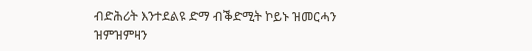ብድሕሪት እንተደልዩ ድማ ብቕድሚት ኮይኑ ዝመርሓን ዝምዝምዛን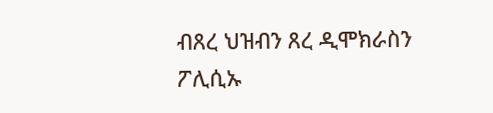ብጸረ ህዝብን ጸረ ዲሞክራስን ፖሊሲኡ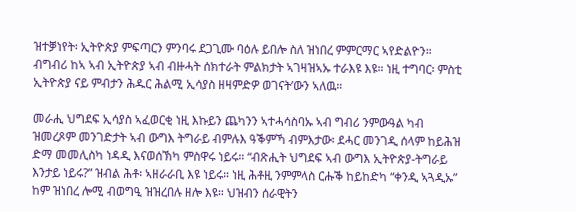ዝተቓነየት፡ ኢትዮጵያ ምፍጣርን ምንባሩ ደጋጊሙ ባዕሉ ይበሎ ስለ ዝነበረ ምምርማር ኣየድልዮን። ብግብሪ ከኣ ኣብ ኢትዮጵያ ኣብ ብዙሓት ሰክተራት ምልክታት ኣገዛዝኣኡ ተራእዩ እዩ። ነዚ ተግባር፡ ምስቲ ኢትዮጵያ ናይ ምብታን ሕዱር ሕልሚ ኢሳያስ ዘዛምድዎ ወገናት’ውን ኣለዉ።

መራሒ ህግደፍ ኢሳያስ ኣፈወርቂ ነዚ እኩይን ጨካንን ኣተሓሳስባኡ ኣብ ግብሪ ንምውዓል ካብ ዝመረጾም መንገድታት ኣብ ውግእ ትግራይ ብምሉእ ዓቕምኻ ብምእታው፡ ደሓር መንገዲ ሰላም ከይሕዝ ድማ መመሊስካ ነዳዲ እናወሰኽካ ምስዋሩ ነይሩ። “ብጽሒት ህግደፍ ኣብ ውግእ ኢትዮጵያ-ትግራይ እንታይ ነይሩ?” ዝብል ሕቶ፡ ኣዘራራቢ እዩ ነይሩ። ነዚ ሕቶዚ ንምምላስ ርሑቕ ከይከድካ “ቀንዲ ኣጓዲኡ”  ከም ዝነበረ ሎሚ ብወግዒ ዝዝረበሉ ዘሎ እዩ። ህዝብን ሰራዊትን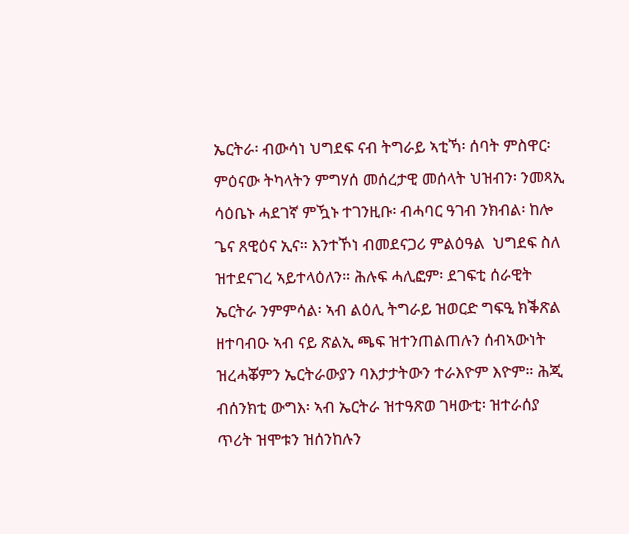ኤርትራ፡ ብውሳነ ህግደፍ ናብ ትግራይ ኣቲኻ፡ ሰባት ምስዋር፡ ምዕናው ትካላትን ምግሃሰ መሰረታዊ መሰላት ህዝብን፡ ንመጻኢ ሳዕቤኑ ሓደገኛ ምዃኑ ተገንዚቡ፡ ብሓባር ዓገብ ንክብል፡ ከሎ ጌና ጸዊዕና ኢና። እንተኾነ ብመደናጋሪ ምልዕዓል  ህግደፍ ስለ ዝተደናገረ ኣይተላዕለን። ሕሉፍ ሓሊፎም፡ ደገፍቲ ሰራዊት ኤርትራ ንምምሳል፡ ኣብ ልዕሊ ትግራይ ዝወርድ ግፍዒ ክቕጽል ዘተባብዑ ኣብ ናይ ጽልኢ ጫፍ ዝተንጠልጠሉን ሰብኣውነት ዝረሓቖምን ኤርትራውያን ባእታታትውን ተራእዮም እዮም። ሕጂ ብሰንክቲ ውግእ፡ ኣብ ኤርትራ ዝተዓጽወ ገዛውቲ፡ ዝተራሰያ ጥሪት ዝሞቱን ዝሰንከሉን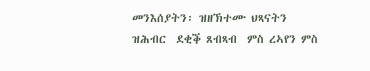መንእሰያትን፡ ዝዘኽተሙ ህጻናትን ዝሕብር  ደቂቕ ጸብጻብ  ምስ ረኣየን ምስ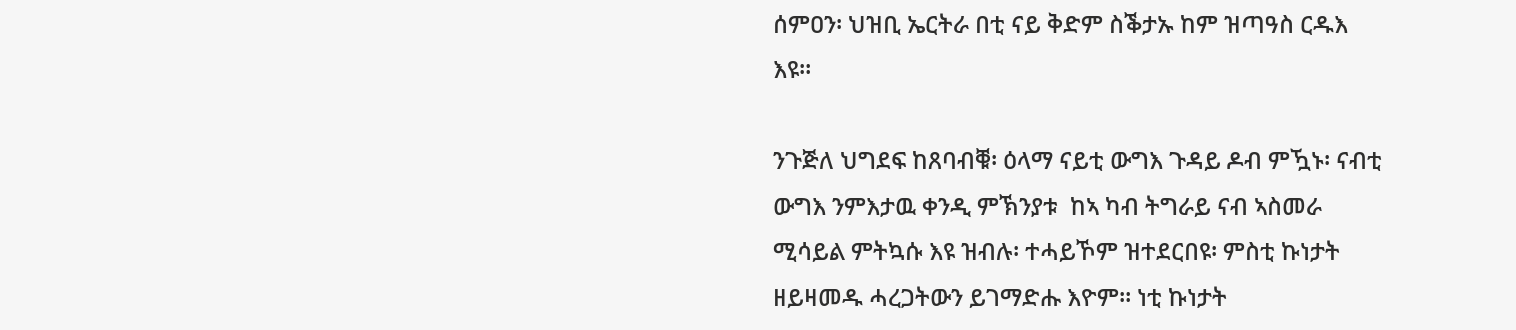ሰምዐን፡ ህዝቢ ኤርትራ በቲ ናይ ቅድም ስቕታኡ ከም ዝጣዓስ ርዱእ እዩ።

ንጉጅለ ህግደፍ ከጸባብቑ፡ ዕላማ ናይቲ ውግእ ጉዳይ ዶብ ምዃኑ፡ ናብቲ ውግእ ንምእታዉ ቀንዲ ምኽንያቱ  ከኣ ካብ ትግራይ ናብ ኣስመራ ሚሳይል ምትኳሱ እዩ ዝብሉ፡ ተሓይኾም ዝተደርበዩ፡ ምስቲ ኩነታት ዘይዛመዱ ሓረጋትውን ይገማድሑ እዮም። ነቲ ኩነታት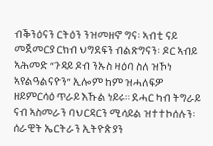ብቕንዕናን ርትዕን ንዝመዘኖ ግና፡ ኣብቲ ናይ መጀመርያ ርክብ ህግደፍን ብልጽግናን፡ ዶር ኣብይ ኣሕመድ “ጉዳይ ዶብ ንኡስ ዛዕባ ስለ ዝኾነ ኣየልዓልናዮን” ኢሎም ከም ዝሓለፍዎ ዘይምርሳዕ ጥራይ እኹል ነይሩ። ደሓር ካብ ትግራይ ናብ ኣስመራን ባህርዳርን ሚሳይል ዝተተኮሰሉን፡ ሰራዊት ኤርትራን ኢትዮጵያን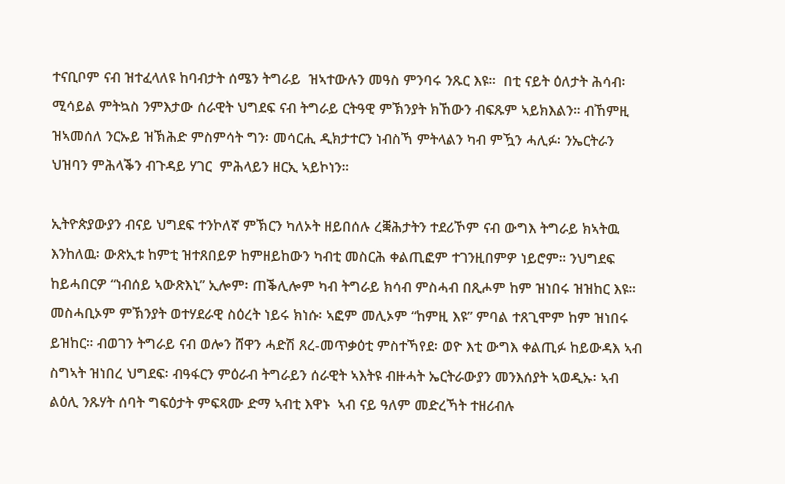ተናቢቦም ናብ ዝተፈላለዩ ከባብታት ሰሜን ትግራይ  ዝኣተውሉን መዓስ ምንባሩ ንጹር እዩ።  በቲ ናይት ዕለታት ሕሳብ፡ ሚሳይል ምትኳስ ንምእታው ሰራዊት ህግደፍ ናብ ትግራይ ርትዓዊ ምኽንያት ክኸውን ብፍጹም ኣይክእልን። ብኸምዚ ዝኣመሰለ ንርኡይ ዝኽሕድ ምስምሳት ግን፡ መሳርሒ ዲክታተርን ነብስኻ ምትላልን ካብ ምዃን ሓሊፉ፡ ንኤርትራን ህዝባን ምሕላቕን ብጉዳይ ሃገር  ምሕላይን ዘርኢ ኣይኮነን።

ኢትዮጵያውያን ብናይ ህግደፍ ተንኮለኛ ምኽርን ካለኦት ዘይበሰሉ ረቛሕታትን ተደሪኾም ናብ ውግእ ትግራይ ክኣትዉ እንከለዉ፡ ውጽኢቱ ከምቲ ዝተጸበይዎ ከምዘይከውን ካብቲ መስርሕ ቀልጢፎም ተገንዚበምዎ ነይሮም። ንህግደፍ ከይሓበርዎ “ነብሰይ ኣውጽእኒ” ኢሎም፡ ጠቕሊሎም ካብ ትግራይ ክሳብ ምስሓብ በጺሖም ከም ዝነበሩ ዝዝከር እዩ። መስሓቢኦም ምኽንያት ወተሃደራዊ ስዕረት ነይሩ ክነሱ፡ ኣፎም መሊኦም “ከምዚ እዩ” ምባል ተጸጊሞም ከም ዝነበሩ ይዝከር። ብወገን ትግራይ ናብ ወሎን ሸዋን ሓድሽ ጸረ-መጥቃዕቲ ምስተኻየደ፡ ወዮ እቲ ውግእ ቀልጢፉ ከይውዳእ ኣብ ስግኣት ዝነበረ ህግደፍ፡ ብዓፋርን ምዕራብ ትግራይን ሰራዊት ኣእትዩ ብዙሓት ኤርትራውያን መንእሰያት ኣወዲኡ፡ ኣብ ልዕሊ ንጹሃት ሰባት ግፍዕታት ምፍጻሙ ድማ ኣብቲ እዋኑ  ኣብ ናይ ዓለም መድረኻት ተዘሪብሉ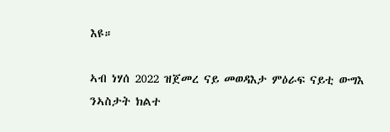እዩ።

ኣብ ነሃሰ 2022 ዝጀመረ ናይ መወዳእታ ምዕራፍ ናይቲ ውግእ ንኣስታት ክልተ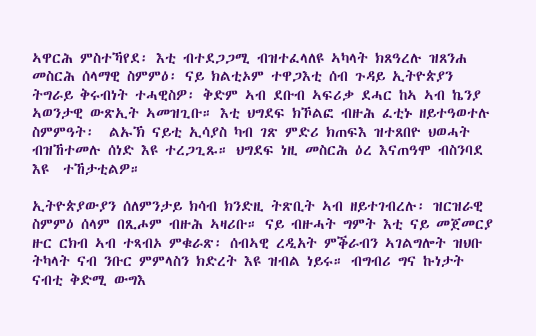ኣዋርሕ ምስተኻየደ፡ እቲ ብተደጋጋሚ ብዝተፈላለዩ ኣካላት ክጸዓረሉ ዝጸንሐ መስርሕ ሰላማዊ ስምምዕ፡ ናይ ክልቲኦም ተዋጋእቲ ሰብ ጉዳይ ኢትዮጵያን ትግራይ ቅሩብነት ተሓዊስዎ፡ ቅድም ኣብ ደቡብ ኣፍሪቃ ደሓር ከኣ ኣብ ኬንያ ኣወንታዊ ውጽኢት ኣመዝጊቡ። እቲ ህግደፍ ክኾልፎ ብዙሕ ፈቲኑ ዘይተዓወተሉ ስምምዓት፡  ልኡኽ ናይቲ ኢሳያስ ካብ ገጽ ምድሪ ክጠፍእ ዝተጸበዮ ህወሓት ብዝኸተመሉ ሰነድ እዩ ተረጋጊጹ። ህግደፍ ነዚ መስርሕ ዕረ እናጠዓሞ ብስንባደ እዩ  ተኸታቲልዎ።

ኢትዮጵያውያን ሰለምንታይ ክሳብ ክንድዚ ትጽቢት ኣብ ዘይተገብረሉ፡ ዝርዝራዊ ስምምዕ ሰላም በጺሖም ብዙሕ ኣዛሪቡ። ናይ ብዙሓት ግምት እቲ ናይ መጀመርያ ዙር ርክብ ኣብ ተጻብኦ ምቁራጽ፡ ሰብኣዊ ረዲአት ምቕራብን ኣገልግሎት ዝህቡ ትካላት ናብ ንቡር ምምላስን ክድረት እዩ ዝብል ነይሩ። ብግብሪ ግና ኩነታት ናብቲ ቅድሚ ውግእ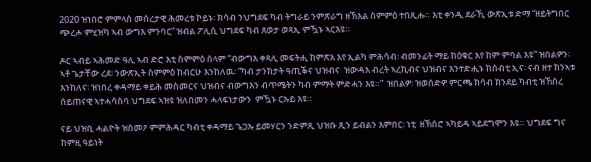2020 ዝነበሮ ምምላስ መሰረታዊ ሕመረቱ ኮይኑ፡ ክሳብ ንህግደፍ ካብ ትግራይ ንምጽራግ ዘኽእል ስምምዕ ተበጺሑ። እቲ ቀንዲ ደራኺ ውጽኢቱ ድማ “ዘይትግበር ጭረሖ ምሂዝካ ኣብ ውግእ ምንባር” ዝብል ፖሊሲ ህግደፍ ካብ ጸወታ ወጻኢ ምዃኑ ኣርእዩ።

ዶር ኣብይ ኣሕመድ ዓሊ ኣብ ድሮ እቲ ስምምዕ ሰላም “ብውግእ ቀጻሊ መፍትሒ ከምጽእ እየ ኢልካ ምሕሳብ፡ ብመንፊት ማይ ከዕቁር እየ ከም ምባል እዩ” ዝበልዎን፡ ኣቶ ጌታቸው ረደ፡ ንውጽኢት ስምምዕ ከብርሁ እንከለዉ፡ “ካብ ታንክታት ዓጢቕና ህዝብና  ዝውዳእ ብረት ኣረኪብና ህዝብና እንተድሒኑ ከሰብቲ ኢና፡ ናብ ዘተ ክንኣቱ እንከለና፡ ዝነበረ ቀዳማይ ቀይሕ መስመርና ህዝብና ብውግእን ብጥሜትን ካብ ምማት ምድሓን እዩ።”  ዝበልዎ፡ ዝወሰድዎ ምርጫ ክሳብ ክንደይ ካብቲ ዝኸሰረ ሰይጠናዊ ኣተሓሳስባ ህግደፍ ኣዝዩ ዝለበመን ሓላፍነታውን  ምዃኑ ርኡይ እዩ።

ናይ ህዝቢ ሓልዮት ዝስመዖ ምምሕዳር ካብቲ ቀዳማይ ጌጋኡ ይመሃርን ንድምጺ ህዝቡ ጺን ይብልን እምበር፡ ነቲ  ዘኽሰሮ ኣካይዳ ኣይደግሞን እዩ። ህግደፍ ግና ከምዚ ዓይነት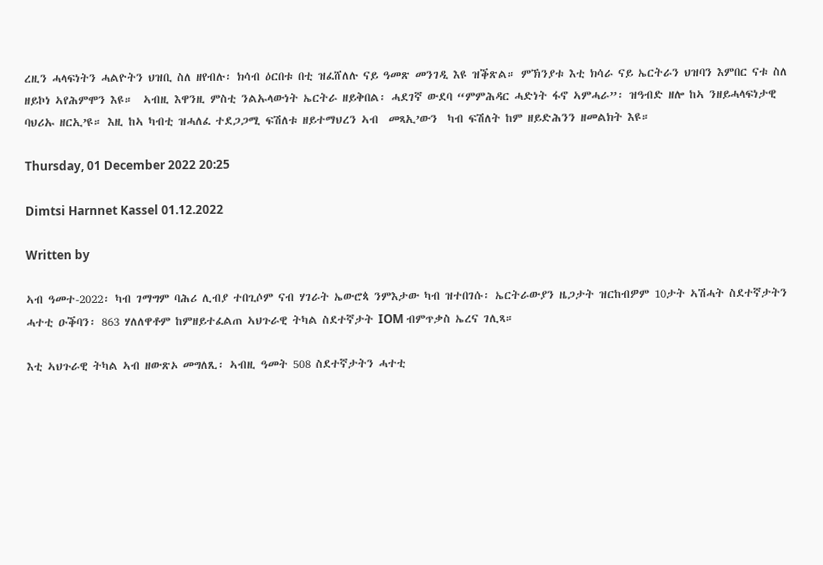ረዚን ሓላፍነትን ሓልዮትን ህዝቢ ስለ ዘየብሉ፡ ክሳብ ዕርበቱ በቲ ዝፈሸለሉ ናይ ዓመጽ መንገዲ እዩ ዝቕጽል። ምኽንያቱ እቲ ክሳራ ናይ ኤርትራን ህዝባን እምበር ናቱ ስለ ዘይኮነ ኣየሕምሞን እዩ።  ኣብዚ እዋንዚ ምስቲ ንልኡላውነት ኤርትራ ዘይቅበል፡ ሓደገኛ ውደባ “ምምሕዳር ሓድነት ፋኖ ኣምሓራ”፡ ዝዓብድ ዘሎ ከኣ ንዘይሓላፍነታዊ ባህሪኡ ዘርኢ’ዩ። እዚ ከኣ ካብቲ ዝሓለፈ ተደጋጋሚ ፍሽለቱ ዘይተማህረን ኣብ  መጻኢ’ውን  ካብ ፍሽለት ከም ዘይድሕንን ዘመልክት እዩ።

Thursday, 01 December 2022 20:25

Dimtsi Harnnet Kassel 01.12.2022

Written by

ኣብ ዓመተ-2022፡ ካብ ገማግም ባሕሪ ሊብያ ተበጊሶም ናብ ሃገራት ኤውሮጳ ንምእታው ካብ ዝተበገሱ፡ ኤርትራውያን ዜጋታት ዝርከብዎም 10ታት ኣሽሓት ስደተኛታትን ሓተቲ ዑቕባን፡ 863 ሃለለዋቶም ከምዘይተፈልጠ ኣህጉራዊ ትካል ስደተኛታት IOM ብምጥቃስ ኤረና ገሊጻ።

እቲ ኣህጉራዊ ትካል ኣብ ዘውጽኦ መግለጺ፡ ኣብዚ ዓመት 508 ስደተኛታትን ሓተቲ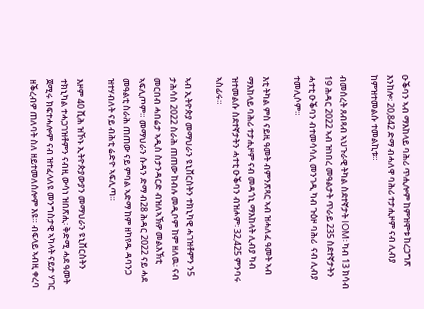ዑቕባን ኣብ ማእከላይ ባሕሪ ጥሒሎም ከምዝሞቱ ከረጋግጽ እንከሎ፡ 20,842 ድማ ብሓለዋ ባሕሪ ተታሒዞም ናብ ሊብያ ከምዝተመልሱ ተመልኪቱ።

ብመሰረት ጸብጻብ ኣህጉራዊ ትካል ስደተኛታት IOM፡ ካብ 13 ክሳብ 19 ሕዳር 2022 ኣብ ዝነበረ መዓልታት ጥራይ 235 ስደተኛታትን ሓተቲ ዑቕባን ብተመሳሳሊ መንገዲ ካብ ጉዕዞ ባሕሪ  ናብ ሊብያ ተመሊሶም።

እቲ ትካል ምስ ናይዚ ዓመት ብምንጽጻር ኣብ ዝሓለፈ ዓመት ኣብ ማእከላይ ባሕሪ ተታሒዞም ናብ መዳጎኒ ማእከላት ሊብያ ካብ ዝተመልሱ ስደተኛታትን ሓተቲ ዑቕባን ብዝሖም፡ 32,425 ምንባሩ ኣስፊሩ።

ኣብ ኢትዮጵያ መማህራን ዩኒቨርስትን ተክኒካዊ ሓገዝቶምን ን5 ታሕሳስ 2022 ስራሕ ጠጠው ከብሉ መዲቦም ከም ዘለዉ፡ ናብ መርበብ ሓበሬታ ኣዲስ ስታንዳርድ ብዝለኣኽዎ መልእኽቲ ኣፍሊጦም። መማህራን ሱዳን ድማ ብ28 ሕዳር 2022 ናይ ሓደ መዓልቲ ስራሕ ጠጠው ናይ ምባል ኣድማ ከም ዘካየዱ ዳባንጋ ዝተሃብለት ናይ ብሕቲ ሬድዮ ኣፍሊጣ።

እዞም 40 ሺሕ ዝኾኑ ኢትዮጵያውያን መማህራን ዩኒቨርስትን ተክኒካል ተሓጋገዝቶምን ናብዚ ውሳነ ዝበጽሒ፡ ቅድሚ ሓደ ዓመት ጀሚሩ ክፍተሓሎም ናብ ዝተፈላለዩ መንግስታዊ ኣካላት ናይታ ሃገር ዘቕረብዎ ጠለባት ስለ ዘይተመለሰሎም እዩ። ብፍላይ ኣብዚ ቀረባ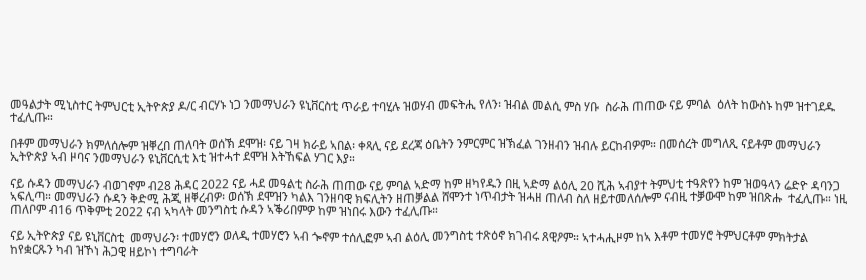መዓልታት ሚኒስተር ትምህርቲ ኢትዮጵያ ዶ/ር ብርሃኑ ነጋ ንመማህራን ዩኒቨርስቲ ጥራይ ተባሂሉ ዝወሃብ መፍትሒ የለን፡ ዝብል መልሲ ምስ ሃቡ  ስራሕ ጠጠው ናይ ምባል  ዕለት ከውስኑ ከም ዝተገደዱ ተፈሊጡ።

በቶም መማህራን ክምለሰሎም ዝቐረበ ጠለባት ወሰኽ ደሞዝ፡ ናይ ገዛ ክራይ ኣበል፡ ቀጻሊ ናይ ደረጃ ዕቤትን ንምርምር ዝኽፈል ገንዘብን ዝብሉ ይርከብዎም። በመሰረት መግለጺ ናይቶም መማህራን ኢትዮጵያ ኣብ ዞባና ንመማህራን ዩኒቨርሲቲ እቲ ዝተሓተ ደሞዝ እትኸፍል ሃገር እያ።

ናይ ሱዳን መማህራን ብወገኖም ብ28 ሕዳር 2022 ናይ ሓደ መዓልቲ ስራሕ ጠጠው ናይ ምባል ኣድማ ከም ዘካየዱን በዚ ኣድማ ልዕሊ 20 ሺሕ ኣብያተ ትምህቲ ተዓጽየን ከም ዝወዓላን ሬድዮ ዳባንጋ ኣፍሊጣ። መማህራን ሱዳን ቅድሚ ሕጂ ዘቐረብዎ፡ ወሰኽ ደሞዝን ካልእ ገንዘባዊ ክፍሊትን ዘጠቓልል ሸሞንተ ነጥብታት ዝሓዘ ጠለብ ስለ ዘይተመለሰሎም ናብዚ ተቓውሞ ከም ዝበጽሑ  ተፈሊጡ። ነዚ ጠለቦም ብ16 ጥቅምቲ 2022 ናብ ኣካላት መንግስቲ ሱዳን ኣቕሪበምዎ ከም ዝነበሩ እውን ተፈሊጡ።

ናይ ኢትዮጵያ ናይ ዩኒቨርስቲ  መማህራን፡ ተመሃሮን ወለዲ ተመሃሮን ኣብ ጐኖም ተሰሊፎም ኣብ ልዕሊ መንግስቲ ተጽዕኖ ክገብሩ ጸዊዖም። ኣተሓሒዞም ከኣ እቶም ተመሃሮ ትምህርቶም ምክትታል ከየቋርጹን ካብ ዝኾነ ሕጋዊ ዘይኮነ ተግባራት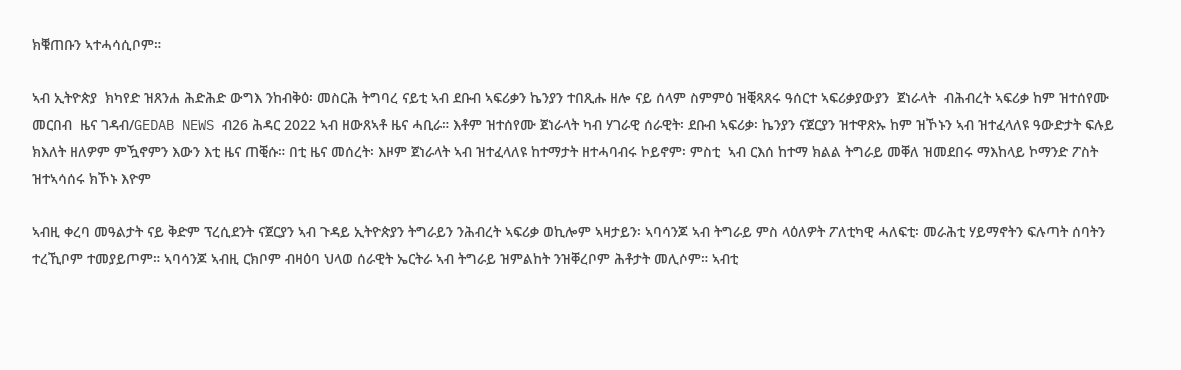ክቑጠቡን ኣተሓሳሲቦም።

ኣብ ኢትዮጵያ  ክካየድ ዝጸንሐ ሕድሕድ ውግእ ንከብቅዕ፡ መስርሕ ትግባረ ናይቲ ኣብ ደቡብ ኣፍሪቃን ኬንያን ተበጺሑ ዘሎ ናይ ሰላም ስምምዕ ዝቒጻጸሩ ዓሰርተ ኣፍሪቃያውያን  ጀነራላት  ብሕብረት ኣፍሪቃ ከም ዝተሰየሙ መርበብ  ዜና ገዳብ/GEDAB NEWS ብ26 ሕዳር 2022 ኣብ ዘውጸኣቶ ዜና ሓቢራ። እቶም ዝተሰየሙ ጀነራላት ካብ ሃገራዊ ሰራዊት፡ ደቡብ ኣፍሪቃ፡ ኬንያን ናጀርያን ዝተዋጽኡ ከም ዝኾኑን ኣብ ዝተፈላለዩ ዓውድታት ፍሉይ ክእለት ዘለዎም ምዃኖምን እውን እቲ ዜና ጠቒሱ። በቲ ዜና መሰረት፡ እዞም ጀነራላት ኣብ ዝተፈላለዩ ከተማታት ዘተሓባብሩ ኮይኖም፡ ምስቲ  ኣብ ርእሰ ከተማ ክልል ትግራይ መቐለ ዝመደበሩ ማእከላይ ኮማንድ ፖስት ዝተኣሳሰሩ ክኾኑ እዮም

ኣብዚ ቀረባ መዓልታት ናይ ቅድም ፕረሲደንት ናጀርያን ኣብ ጉዳይ ኢትዮጵያን ትግራይን ንሕብረት ኣፍሪቃ ወኪሎም ኣዛታይን፡ ኣባሳንጆ ኣብ ትግራይ ምስ ላዕለዎት ፖለቲካዊ ሓለፍቲ፡ መራሕቲ ሃይማኖትን ፍሉጣት ሰባትን ተረኺቦም ተመያይጦም። ኣባሳንጆ ኣብዚ ርክቦም ብዛዕባ ህላወ ሰራዊት ኤርትራ ኣብ ትግራይ ዝምልከት ንዝቐረቦም ሕቶታት መሊሶም። ኣብቲ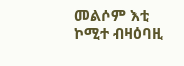መልሶም እቲ ኮሚተ ብዛዕባዚ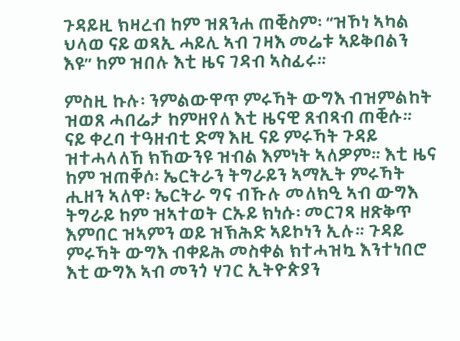ጉዳይዚ ክዛረብ ከም ዝጸንሐ ጠቒስም፡ “ዝኾነ ኣካል ህላወ ናይ ወጻኢ ሓይሊ ኣብ ገዛእ መሬቱ ኣይቅበልን እዩ” ከም ዝበሉ እቲ ዜና ገዳብ ኣስፊሩ።

ምስዚ ኩሉ፡ ንምልውዋጥ ምሩኻት ውግእ ብዝምልከት ዝወጸ ሓበሬታ ከምዘየለ እቲ ዜናዊ ጸብጻብ ጠቒሱ። ናይ ቀረባ ተዓዘብቲ ድማ እዚ ናይ ምሩኻት ጉዳይ ዝተሓላለኸ ክኸውንዩ ዝብል እምነት ኣለዎም። እቲ ዜና ከም ዝጠቐሶ፡ ኤርትራን ትግራይን ኣማኢት ምሩኻት ሒዘን ኣለዋ፡ ኤርትራ ግና ብኹሉ መለክዒ ኣብ ውግእ ትግራይ ከም ዝኣተወት ርኡይ ክነሱ፡ መርገጻ ዘጽቅጥ እምበር ዝኣምን ወይ ዝኽሕድ ኣይኮነን ኢሉ። ጉዳይ ምሩኻት ውግእ ብቀይሕ መስቀል ክተሓዝኳ እንተነበሮ እቲ ውግእ ኣብ መንጎ ሃገር ኢትዮጵያን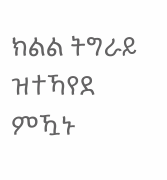ክልል ትግራይ ዝተኻየደ ምዃኑ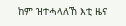ከም ዝተሓላለኸ እቲ ዜና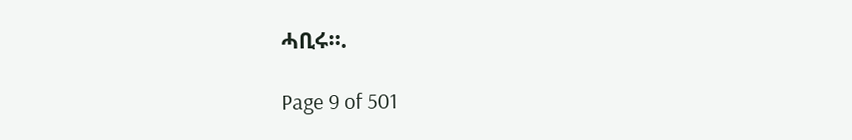ሓቢሩ።.

Page 9 of 501